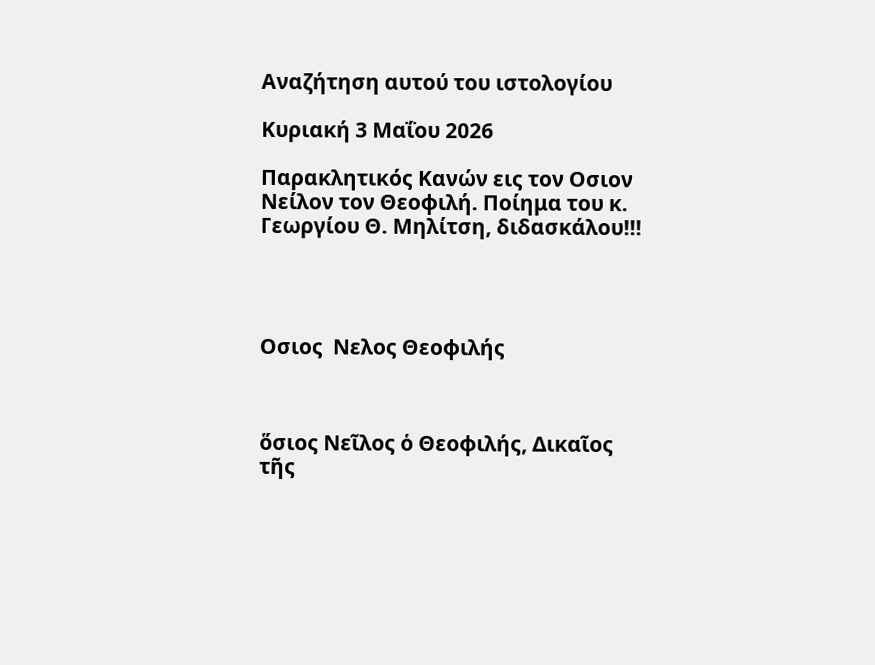Αναζήτηση αυτού του ιστολογίου

Κυριακή 3 Μαΐου 2026

Παρακλητικός Κανών εις τον Οσιον Νείλον τον Θεοφιλή. Ποίημα του κ. Γεωργίου Θ. Μηλίτση, διδασκάλου!!!




Οσιος  Νελος Θεοφιλής



ὅσιος Νεῖλος ὁ Θεοφιλής, Δικαῖος τῆς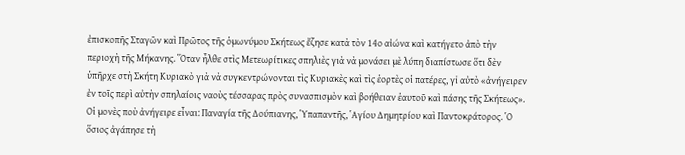ἐπισκοπῆς Σταγῶν καὶ Πρῶτος τῆς ὁμωνύμου Σκήτεως ἔζησε κατὰ τὸν 14ο αἰώνα καὶ κατήγετο ἀπὸ τὴν περιοχὴ τῆς Μήκανης. ῞Οταν ἦλθε στὶς Μετεωρίτικες σπηλιὲς γιὰ νὰ μονάσει μὲ λύπη διαπίστωσε ὅτι δὲν ὑπῆρχε στὴ Σκήτη Κυριακὸ γιὰ νὰ συγκεντρώνονται τὶς Κυριακὲς καὶ τὶς ἑορτὲς οἱ πατέρες, γι̉ αὐτὸ «ἀνήγειρεν ἐν τοῖς περὶ αὐτὴν σπηλαίοις ναοὺς τέσσαρας πρὸς συνασπισμὸν καὶ βοήθειαν ἑαυτοῦ καὶ πάσης τῆς Σκήτεως». Οἱ μονὲς ποὺ ἀνήγειρε εἶναι: Παναγία τῆς Δούπιανης, ῾Υπαπαντῆς, ῾Αγίου Δημητρίου καὶ Παντοκράτορος. ῾Ο ὅσιος ἀγάπησε τὴ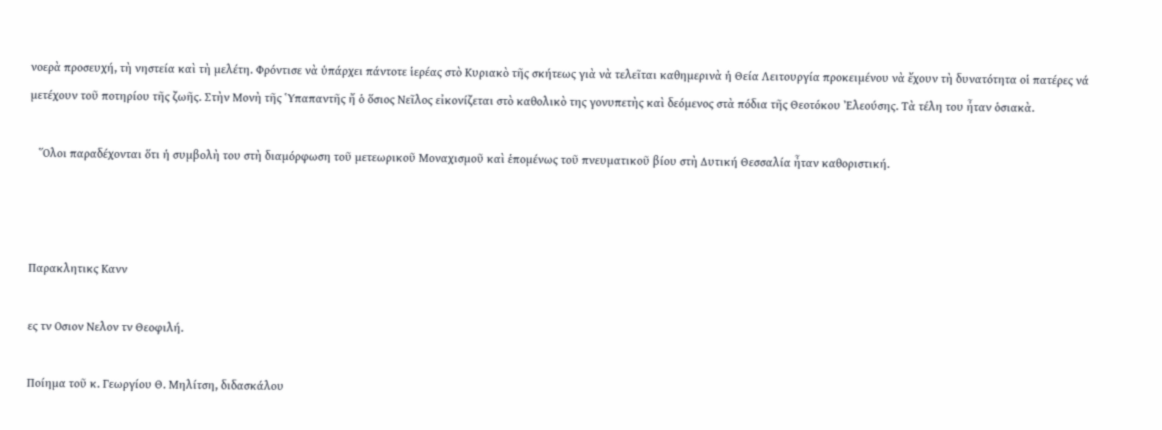νοερὰ προσευχή, τὴ νηστεία καὶ τὴ μελέτη. Φρόντισε νὰ ὑπάρχει πάντοτε ἱερέας στὸ Κυριακὸ τῆς σκήτεως γιὰ νὰ τελεῖται καθημερινὰ ἡ Θεία Λειτουργία προκειμένου νὰ ἔχουν τὴ δυνατότητα οἱ πατέρες νά μετέχουν τοῦ ποτηρίου τῆς ζωῆς. Στὴν Μονὴ τῆς ῾Υπαπαντῆς ἤ ὁ ὅσιος Νεῖλος εἰκονίζεται στὸ καθολικὸ της γονυπετὴς καὶ δεόμενος στὰ πόδια τῆς Θεοτόκου Ἐλεούσης. Τὰ τέλη του ἦταν ὁσιακὰ.

   ῞Ολοι παραδέχονται ὅτι ἡ συμβολὴ του στὴ διαμόρφωση τοῦ μετεωρικοῦ Μοναχισμοῦ καὶ ἑπομένως τοῦ πνευματικοῦ βίου στὴ Δυτική Θεσσαλία ἦταν καθοριστική.



Παρακλητικς Κανν

ες τν Οσιον Νελον τν Θεοφιλή.

Ποίημα τοῦ κ. Γεωργίου Θ. Μηλίτση, διδασκάλου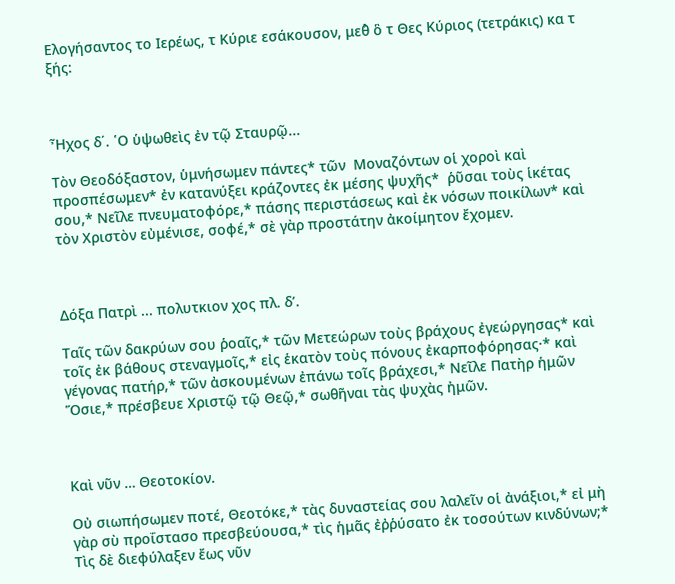Ελογήσαντος το Ιερέως, τ Κύριε εσάκουσον, μεθ̉ ὃ τ Θες Κύριος (τετράκις) κα τ ξής:



Ἦχος δ΄. ῾Ο ὑψωθεὶς ἐν τῷ Σταυρῷ...

Τὸν Θεοδόξαστον, ὑμνήσωμεν πάντες* τῶν  Μοναζόντων οἱ χοροὶ καὶ προσπέσωμεν* ἐν κατανύξει κράζοντες ἐκ μέσης ψυχῆς*  ῥῦσαι τοὺς ἱκέτας σου,* Νεῖλε πνευματοφόρε,* πάσης περιστάσεως καὶ ἐκ νόσων ποικίλων* καὶ τὸν Χριστὸν εὐμένισε, σοφέ,* σὲ γὰρ προστάτην ἀκοίμητον ἔχομεν.



Δόξα Πατρὶ ... πολυτκιον χος πλ. δ’.

Ταῖς τῶν δακρύων σου ῥοαῖς,* τῶν Μετεώρων τοὺς βράχους ἐγεώργησας* καὶ τοῖς ἐκ βάθους στεναγμοῖς,* εἰς ἑκατὸν τοὺς πόνους ἐκαρποφόρησας·* καὶ γέγονας πατήρ,* τῶν ἀσκουμένων ἐπάνω τοῖς βράχεσι,* Νεῖλε Πατὴρ ἡμῶν Ὅσιε,* πρέσβευε Χριστῷ τῷ Θεῷ,* σωθῆναι τὰς ψυχὰς ἠμῶν.



Καὶ νῦν … Θεοτοκίον.

Οὐ σιωπήσωμεν ποτέ, Θεοτόκε,* τὰς δυναστείας σου λαλεῖν οἱ ἀνάξιοι,* εἰ μὴ γὰρ σὺ προΐστασο πρεσβεύουσα,* τὶς ἡμᾶς ἐῤῥύσατο ἐκ τοσούτων κινδύνων;* Τὶς δὲ διεφύλαξεν ἔως νῦν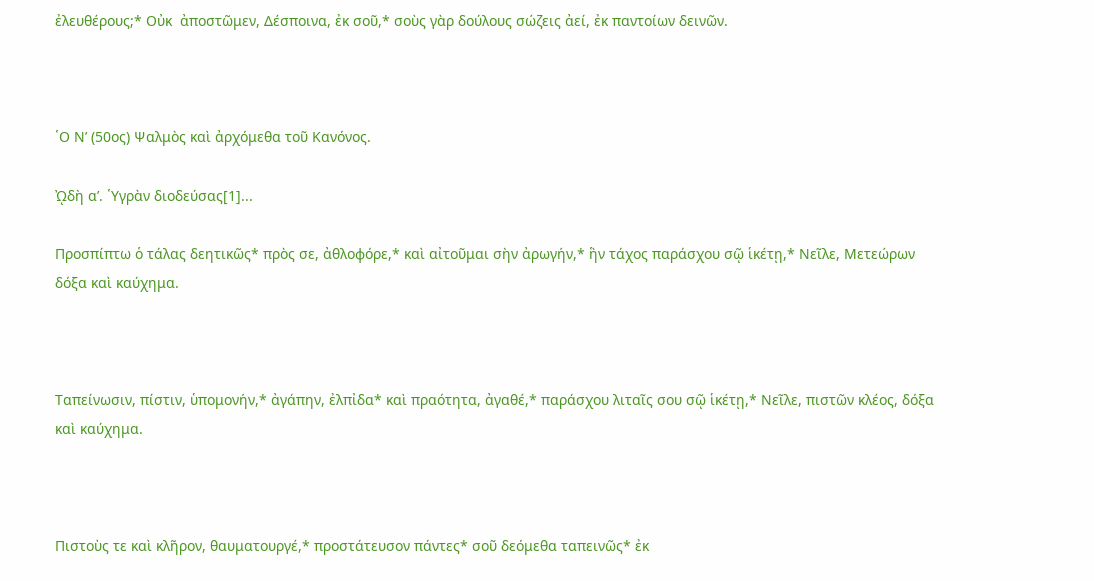ἐλευθέρους;* Οὐκ  ἀποστῶμεν, Δέσποινα, ἐκ σοῦ,* σοὺς γὰρ δούλους σώζεις ἀεί, ἐκ παντοίων δεινῶν.



῾Ο Νʹ (50ος) Ψαλμὸς καὶ ἀρχόμεθα τοῦ Κανόνος.

ᾨδὴ αʹ. ῾Υγρὰν διοδεύσας[1]...

Προσπίπτω ὁ τάλας δεητικῶς* πρὸς σε, ἀθλοφόρε,* καὶ αἰτοῦμαι σὴν ἀρωγήν,* ἣν τάχος παράσχου σῷ ἱκέτῃ,* Νεῖλε, Μετεώρων δόξα καὶ καύχημα.



Ταπείνωσιν, πίστιν, ὑπομονήν,* ἀγάπην, ἐλπἰδα* καὶ πραότητα, ἀγαθέ,* παράσχου λιταῖς σου σῷ ἱκέτῃ,* Νεῖλε, πιστῶν κλέος, δόξα καὶ καύχημα.



Πιστοὺς τε καὶ κλῆρον, θαυματουργέ,* προστάτευσον πάντες* σοῦ δεόμεθα ταπεινῶς* ἐκ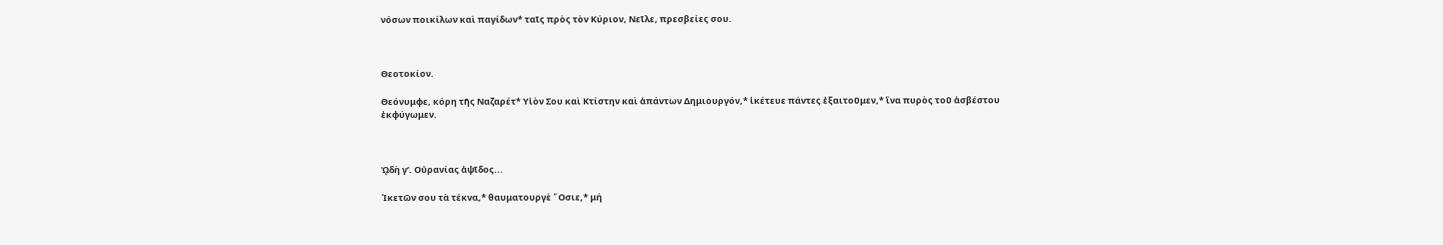νόσων ποικίλων καὶ παγίδων* ταῖς πρὸς τὸν Κύριον, Νεῖλε, πρεσβείες σου.



Θεοτοκίον.

Θεόνυμφε, κόρη τῆς Ναζαρέτ* Υἱὸν Σου καὶ Κτίστην καὶ ἁπάντων Δημιουργόν,* ἱκέτευε πάντες ἐξαιτοῦμεν,* ἵνα πυρὸς τοῦ ἀσβέστου ἐκφύγωμεν.



ᾨδὴ γʹ. Οὐρανίας ἁψῖδος...

῾Ικετῶν σου τὰ τέκνα,* θαυματουργὲ ῞Οσιε,* μή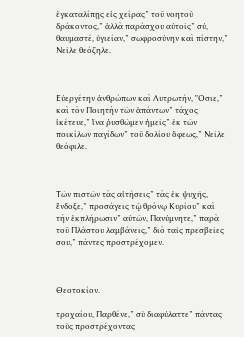ἐγκαταλίπῃς εἰς χείρας* τοῦ νοητοῦ δράκοντος,* ἀλλὰ παράσχου αὐτοῖς* σύ, θαυμαστέ, ὑγιείαν,* σωφροσύνην καὶ πίστην,* Νεῖλε θεόζηλε.



Εὐεργέτην ἀνθρώπων καὶ Λυτρωτήν, ῞Οσιε,* καὶ τὸν Ποιητὴν τῶν ἁπάντων* τάχος ἱκέτευε,* ἵνα ῥυσθῶμεν ἡμεῖς* ἐκ τῶν ποικίλων παγίδων* τοῦ δολίου ὄφεως,* Νεῖλε θεόφιλε.



Τῶν πιστῶν τὰς αἰτήσεις* τὰς ἐκ ψυχῆς, ἔνδοξε,* προσάγεις τῷ θρόνῳ Κυρίου* καὶ τὴν ἐκπλήρωσιν* αὐτῶν, Πανύμνητε,* παρὰ τοῦ Πλάστου λαμβάνεις,* διὸ ταῖς πρεσβεῖες σου,* πάντες προστρέχομεν.



Θεοτοκίον.

τροχαίου, Παρθένε,* σὺ διαφύλαττε* πάντας τοὺς προστρέχοντας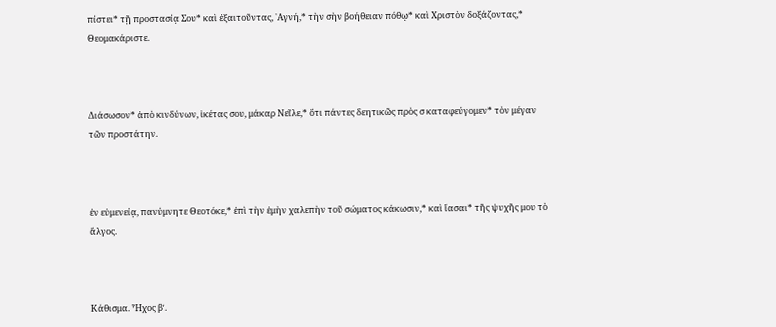πίστει* τῇ προστασίᾳ Σου* καὶ ἐξαιτοῦντας, ῾Αγνή,* τὴν σὴν βοήθειαν πόθῳ* καὶ Χριστὸν δοξάζοντας,* Θεομακάριστε.



Διάσωσον* ἀπὸ κινδύνων, ἱκέτας σου, μάκαρ Νεῖλε,* ὅτι πάντες δεητικῶς πρὸς σ καταφεύγομεν* τὸν μέγαν τῶν προστάτην.



ἐν εὐμενείᾳ, πανύμνητε Θεοτόκε,* ἐπὶ τὴν ἐμὴν χαλεπὴν τοῦ σώματος κάκωσιν,* καὶ ἴασαι* τῆς ψυχῆς μου τὸ ἄλγος.



Κάθισμα. Ἦχος βʹ.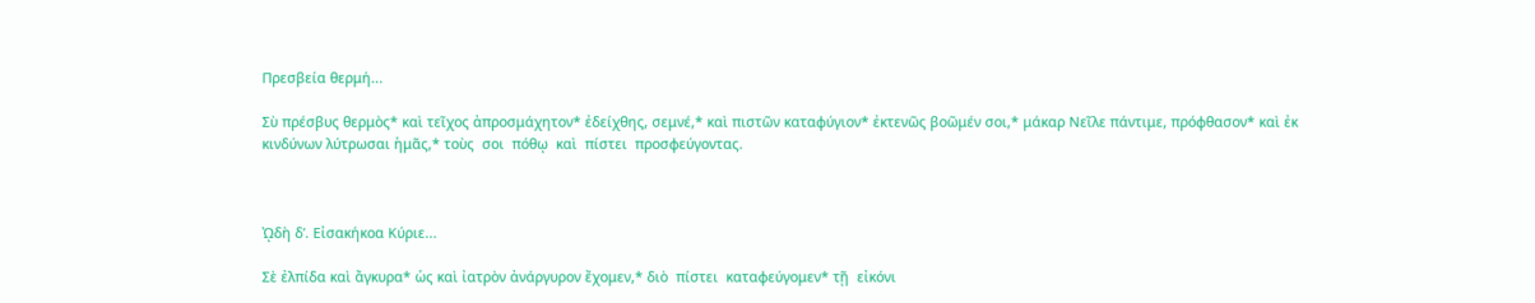Πρεσβεία θερμή...

Σὺ πρέσβυς θερμὸς* καὶ τεῖχος ἀπροσμάχητον* ἐδείχθης, σεμνέ,* καὶ πιστῶν καταφύγιον* ἐκτενῶς βοῶμέν σοι,* μάκαρ Νεῖλε πάντιμε, πρόφθασον* καὶ ἐκ κινδύνων λύτρωσαι ἡμᾶς,* τοὺς  σοι  πόθῳ  καὶ  πίστει  προσφεύγοντας.



ᾨδὴ δʹ. Εἰσακήκοα Κύριε...

Σὲ ἐλπίδα καὶ ἄγκυρα* ὡς καὶ ἰατρὸν ἀνάργυρον ἔχομεν,* διὸ  πίστει  καταφεύγομεν* τῇ  εἰκόνι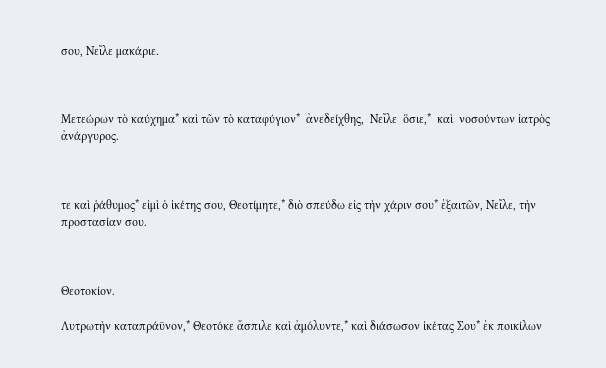σου, Νεῖλε μακάριε.



Μετεώρων τὸ καύχημα* καὶ τῶν τὸ καταφύγιον*  ἀνεδείχθης,  Νεῖλε  ὅσιε,*  καὶ  νοσούντων ἰατρὸς ἀνάργυρος.



τε καὶ ῥάθυμος* εἰμὶ ὁ ἱκέτης σου, Θεοτίμητε,* διὸ σπεύδω εἰς τὴν χάριν σου* ἐξαιτῶν, Νεῖλε, τὴν προστασίαν σου.



Θεοτοκίον.

Λυτρωτὴν καταπράϋνον,* Θεοτόκε ἄσπιλε καὶ ἀμόλυντε,* καὶ διάσωσον ἱκέτας Σου* ἐκ ποικίλων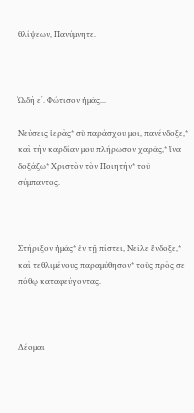θλίψεων, Πανύμνητε.



ᾨδὴ εʹ. Φώτισον ἡμᾶς...

Νεύσεις ἱερὰς* σὺ παράσχου μοι, πανένδοξε,* καὶ τὴν καρδίαν μου πλήρωσον χαρᾶς,* ἵνα δοξάζω* Χριστὸν τὸν Ποιητὴν* τοῦ σύμπαντος.



Στήριξον ἡμᾶς* ἐν τῇ πίστει, Νεῖλε ἔνδοξε,* καὶ τεθλιμένους παραμύθησον* τοὺς πρὸς σε πόθῳ καταφεύγοντας.



Δέομαι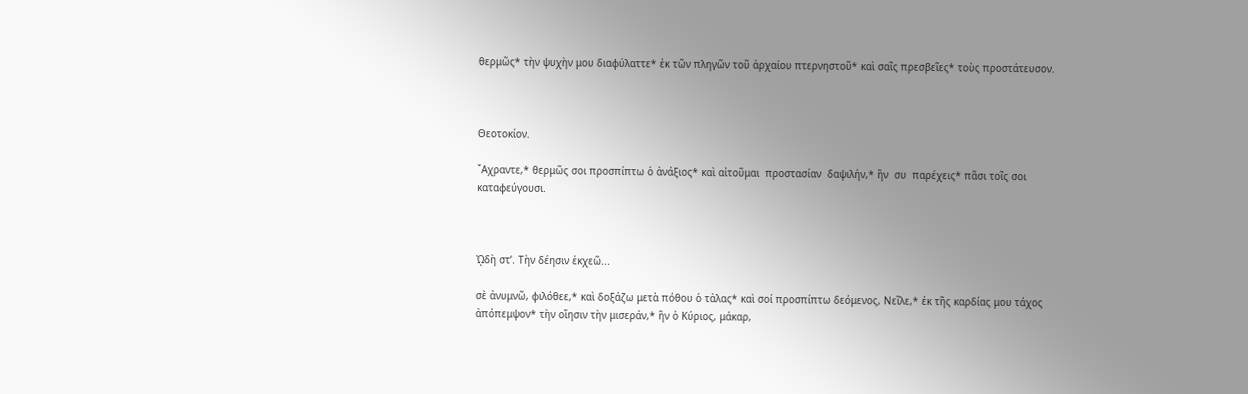θερμῶς* τὴν ψυχὴν μου διαφύλαττε* ἐκ τῶν πληγῶν τοῦ ἀρχαίου πτερνηστοῦ* καὶ σαῖς πρεσβεῖες* τοὺς προστάτευσον.



Θεοτοκίον.

῎Αχραντε,* θερμῶς σοι προσπίπτω ὁ ἀνάξιος* καὶ αἰτοῦμαι  προστασίαν  δαψιλήν,* ἣν  συ  παρέχεις* πᾶσι τοῖς σοι καταφεύγουσι.



ᾨδὴ στʹ. Τὴν δέησιν ἐκχεῶ...

σὲ ἀνυμνῶ, φιλόθεε,* καὶ δοξάζω μετὰ πόθου ὁ τἀλας* καὶ σοί προσπίπτω δεόμενος, Νεῖλε,* ἐκ τῆς καρδίας μου τάχος ἀπόπεμψον* τὴν οἴησιν τὴν μισεράν,* ἣν ὁ Κύριος, μάκαρ,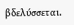βδελύσσεται.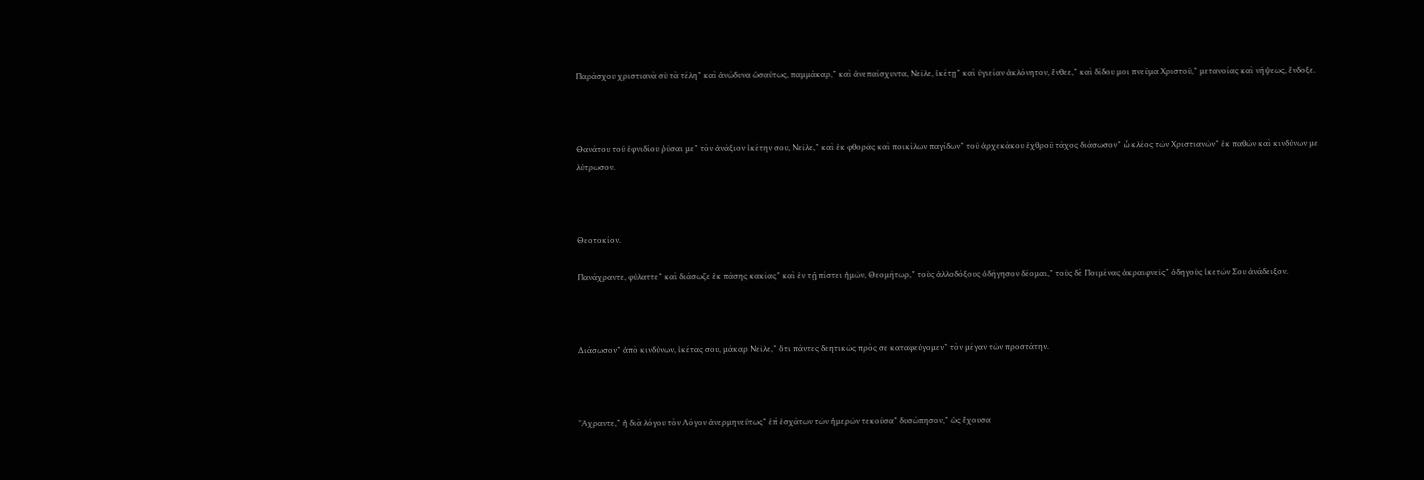Παράσχου χριστιανὰ σὺ τὰ τέλη* καὶ ἀνώδυνα ὡσαύτως, παμμάκαρ,* καὶ ἀνεπαίσχυντα, Νεῖλε, ἱκέτῃ* καὶ ὑγιείαν ἀκλόνητον, ἔνθεε,* καὶ δίδου μοι πνεῦμα Χριστοῦ,* μετανοίας καὶ νήψεως, ἔνδοξε.



Θανάτου τοῦ ἐφνιδίου ῥῦσαι με* τὸν ἀνάξιον ἱκέτην σου, Νεῖλε,* καὶ ἐκ φθορᾶς καὶ ποικίλων παγίδων* τοῦ ἀρχεκάκου ἐχθροῦ τάχος διάσωσον* ὦ κλέος τῶν Χριστιανῶν* ἐκ παθῶν καὶ κινδύνων με λύτρωσον.



Θεοτοκίον.

Πανάχραντε, φύλαττε* καὶ διάσωζε ἐκ πάσης κακίας* καὶ ἐν τῇ πίστει ἡμῶν, Θεομήτωρ,* τοὺς ἀλλοδόξους ὁδήγησον δέομαι,* τοὺς δὲ Ποιμένας ἀκραιφνεῖς* ὁδηγοὺς ἱκετῶν Σου ἀνάδειξον.



Διάσωσον* ἀπὸ κινδύνων, ἱκέτας σου, μάκαρ Νεῖλε,* ὅτι πάντες δεητικῶς πρὸς σε καταφεύγομεν* τὸν μέγαν τῶν προστάτην.



῎Αχραντε,* ἡ διὰ λόγου τὸν Λόγον ἀνερμηνεύτως* ἐπ̉ ἐσχάτων τῶν ἡμερῶν τεκοῦσα* δυσώπησον,* ὡς ἔχουσα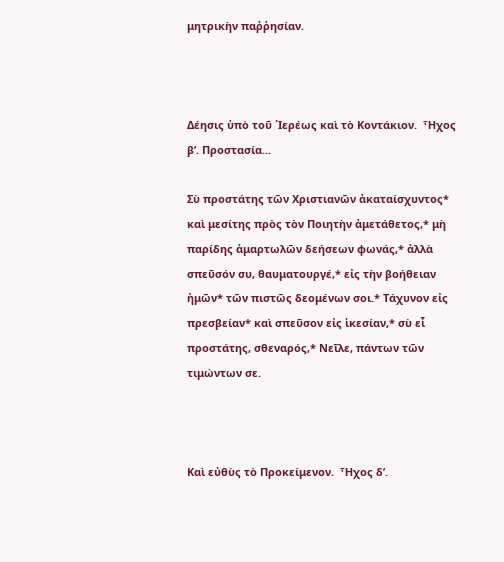μητρικὴν παῤῥησίαν.



Δέησις ὑπὸ τοῦ ῾Ιερέως καὶ τὸ Κοντάκιον.  Ἦχος βʹ. Προστασία...

Σὺ προστάτης τῶν Χριστιανῶν ἀκαταίσχυντος* καὶ μεσίτης πρὸς τὸν Ποιητὴν ἀμετάθετος,* μὴ παρίδης ἁμαρτωλῶν δεήσεων φωνάς,* ἀλλὰ σπεῦσόν συ, θαυματουργέ,* εἰς τὴν βοήθειαν ἡμῶν* τῶν πιστῶς δεομένων σοι.* Τάχυνον εἰς πρεσβείαν* καὶ σπεῦσον εἰς ἱκεσίαν,* σὺ εἶ προστάτης, σθεναρός,* Νεῖλε, πάντων τῶν τιμώντων σε.



Καὶ εὐθὺς τὸ Προκείμενον.  Ἦχος δʹ.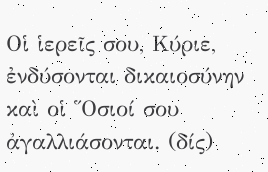Οἱ ἱερεῖς σου, Κύριε, ἐνδύσονται δικαιοσύνην καὶ οἱ ῞Οσιοί σου ἀγαλλιάσονται. (δίς)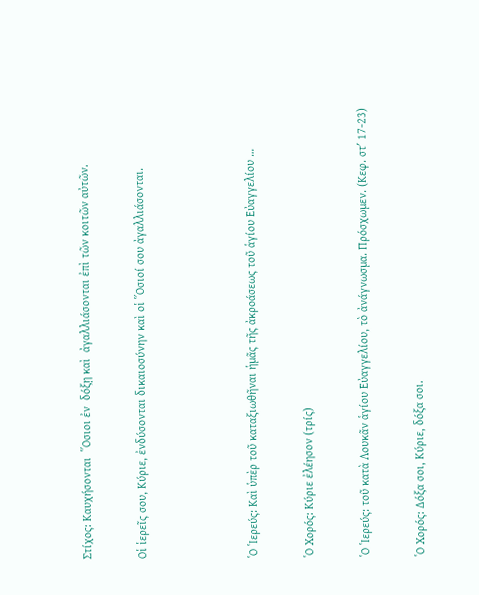Στίχος: Καυχήσονται  ῞Οσιοι ἐν  δόξῃ καὶ  ἀγαλλιάσονται ἐπὶ τῶν κοιτῶν αὐτῶν.

Οἱ ἱερεῖς σου, Κύριε, ἐνδύσονται δικαιοσύνην καὶ οἱ ῞Οσιοί σου ἀγαλλιάσονται.



῾Ο ῾Ιερεύς: Καὶ ὑπὲρ τοῦ καταξιωθῆναι ἡμᾶς τῆς ἀκροάσεως τοῦ ἁγίου Εὐαγγελίου …

῾Ο Χορός: Κύριε ἐλέησον (τρίς)

῾Ο ῾Ιερεύς: τοῦ κατὰ Λουκᾶν ἁγίου Εὐαγγελίου, τὸ ἀνάγνωσμα. Πρόσχωμεν. (Κεφ. στʹ 17-23)

῾Ο Χορός: Δόξα σοι, Κύριε, δόξα σοι.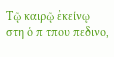Τῷ καιρῷ ἐκείνῳ στη ὁ π τπου πεδινο,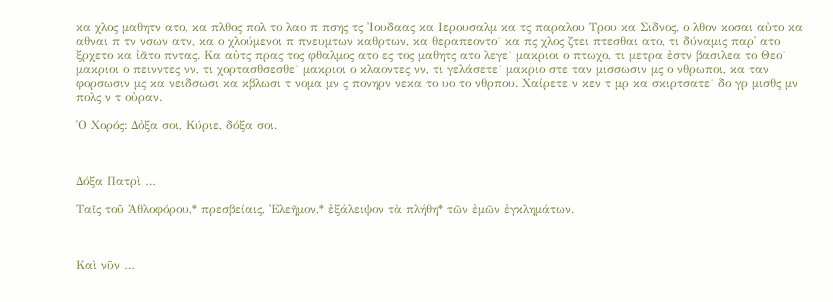κα χλος μαθητν ατο, κα πλθος πολ το λαο π πσης τς ᾿Ιουδαας κα Ιερουσαλμ κα τς παραλου Τρου κα Σιδνος, ο λθον κοσαι αὐτο κα αθναι π τν νσων ατν, κα ο χλούμενοι π πνευμτων καθρτων, κα θεραπεοντο˙ κα πς χλος ζτει πτεσθαι ατο, τι δύναμις παρ᾿ ατο ξρχετο κα ἰᾶτο πντας. Κα αὐτς πρας τος φθαλμος ατο ες τος μαθητς ατο λεγε˙ μακριοι ο πτωχο, τι μετρα ἐστν βασιλεα το Θεο˙ μακριοι ο πεινντες νν, τι χορτασθσεσθε˙ μακριοι ο κλαοντες νν, τι γελάσετε˙ μακριο στε ταν μισσωσιν μς ο νθρωποι, κα ταν φορσωσιν μς κα νειδσωσι κα κβλωσι τ νομα μν ς πονηρν νεκα το υο το νθρπου. Χαίρετε ν κεν τ μρ κα σκιρτσατε˙ δο γρ μισθς μν πολς ν τ οὐραν.

῾Ο Χορός: Δὀξα σοι, Κύριε, δόξα σοι.



Δόξα Πατρὶ …

Ταῖς τοῦ Ἀθλοφόρου,* πρεσβείαις, Ἐλεῆμον,* ἐξάλειψον τὰ πλήθη* τῶν ἐμῶν ἐγκλημάτων.



Καὶ νῦν …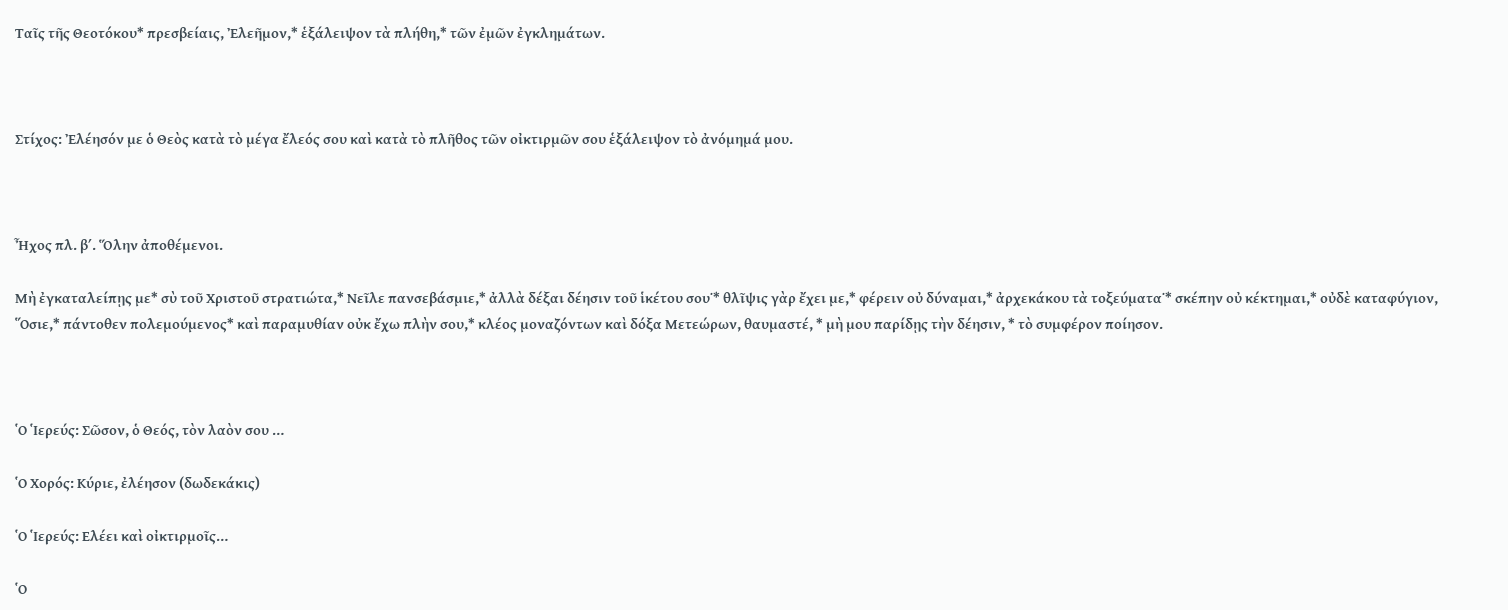Ταῖς τῆς Θεοτόκου* πρεσβείαις, Ἐλεῆμον,* ἑξάλειψον τὰ πλήθη,* τῶν ἐμῶν ἐγκλημάτων.



Στίχος: Ἐλέησόν με ὁ Θεὸς κατὰ τὸ μέγα ἔλεός σου καὶ κατὰ τὸ πλῆθος τῶν οἰκτιρμῶν σου ἑξάλειψον τὸ ἀνόμημά μου.



Ἦχος πλ. βʹ. Ὅλην ἀποθέμενοι.

Μὴ ἐγκαταλείπῃς με* σὺ τοῦ Χριστοῦ στρατιώτα,* Νεῖλε πανσεβάσμιε,* ἀλλὰ δέξαι δέησιν τοῦ ἱκέτου σου˙* θλῖψις γὰρ ἔχει με,* φέρειν οὐ δύναμαι,* ἀρχεκάκου τὰ τοξεύματα˙* σκέπην οὐ κέκτημαι,* οὐδὲ καταφύγιον, ῞Οσιε,* πάντοθεν πολεμούμενος* καὶ παραμυθίαν οὐκ ἔχω πλὴν σου,* κλέος μοναζόντων καὶ δόξα Μετεώρων, θαυμαστέ, * μὴ μου παρίδῃς τὴν δέησιν, * τὸ συμφέρον ποίησον.



῾Ο ῾Ιερεύς: Σῶσον, ὁ Θεός, τὸν λαὸν σου …

῾Ο Χορός: Κύριε, ἐλέησον (δωδεκάκις)

῾Ο ῾Ιερεύς: Ελέει καὶ οἰκτιρμοῖς…

῾Ο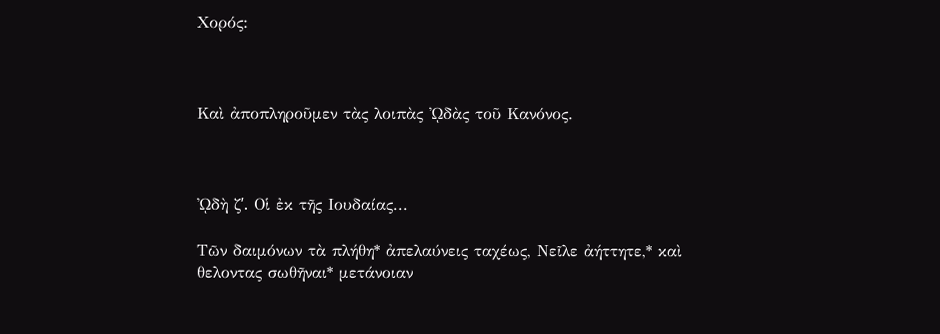Χορός:



Καὶ ἀποπληροῦμεν τὰς λοιπὰς ᾨδὰς τοῦ Κανόνος.



ᾨδὴ ζʹ. Οἱ ἐκ τῆς Ιουδαίας...

Τῶν δαιμόνων τὰ πλήθη* ἀπελαύνεις ταχέως, Νεῖλε ἀήττητε,* καὶ θελοντας σωθῆναι* μετάνοιαν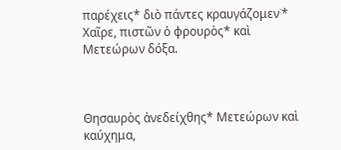παρέχεις* διὸ πάντες κραυγάζομεν˙* Χαῖρε, πιστῶν ὁ φρουρὸς* καὶ Μετεώρων δόξα.



Θησαυρὸς ἀνεδείχθης* Μετεώρων καὶ καύχημα,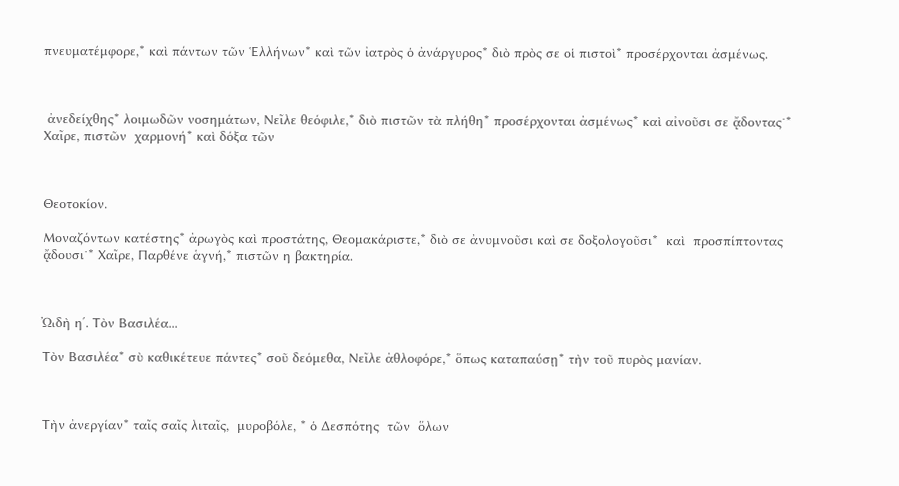πνευματέμφορε,* καὶ πάντων τῶν ῾Ελλήνων* καὶ τῶν ἰατρὸς ὁ ἀνάργυρος* διὸ πρὸς σε οἱ πιστοὶ* προσέρχονται ἀσμένως.



 ἀνεδείχθης* λοιμωδῶν νοσημάτων, Νεῖλε θεόφιλε,* διὸ πιστῶν τὰ πλήθη* προσέρχονται ἀσμένως* καὶ αἰνοῦσι σε ᾄδοντας˙* Χαῖρε, πιστῶν  χαρμονή* καὶ δόξα τῶν



Θεοτοκίον.

Μοναζόντων κατέστης* ἀρωγὸς καὶ προστάτης, Θεομακάριστε,* διὸ σε ἀνυμνοῦσι καὶ σε δοξολογοῦσι*  καὶ  προσπίπτοντας  ᾄδουσι˙* Χαῖρε, Παρθένε ἁγνή,* πιστῶν η βακτηρία.



ᾨδὴ ηʹ. Τὸν Βασιλέα...

Τὸν Βασιλέα* σὺ καθικέτευε πάντες* σοῦ δεόμεθα, Νεῖλε ἀθλοφόρε,* ὅπως καταπαύσῃ* τὴν τοῦ πυρὸς μανίαν.



Τὴν ἀνεργίαν* ταῖς σαῖς λιταῖς,  μυροβόλε, * ὁ Δεσπότης  τῶν  ὅλων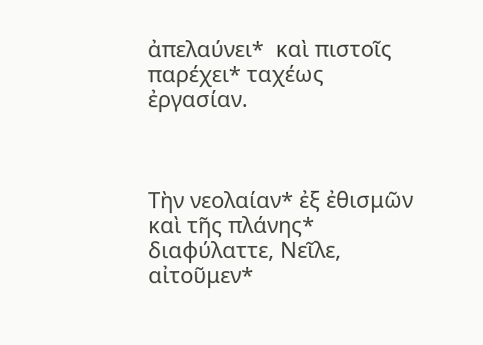ἀπελαύνει*  καὶ πιστοῖς παρέχει* ταχέως ἐργασίαν.



Τὴν νεολαίαν* ἐξ ἐθισμῶν καὶ τῆς πλάνης* διαφύλαττε, Νεῖλε, αἰτοῦμεν*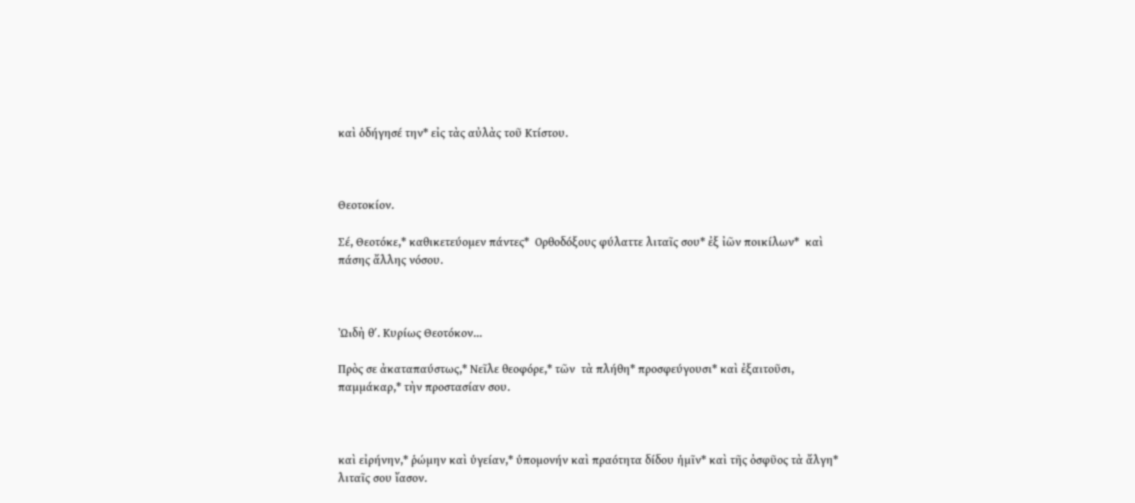καὶ ὁδήγησέ την* εἰς τὰς αὐλὰς τοῦ Κτίστου.



Θεοτοκίον.

Σέ, Θεοτόκε,* καθικετεύομεν πάντες*  Ορθοδόξους φύλαττε λιταῖς σου* ἐξ ἰῶν ποικίλων*  καὶ πάσης ἄλλης νόσου.



ᾨδὴ θʹ. Κυρίως Θεοτόκον...

Πρὸς σε ἀκαταπαύστως,* Νεῖλε θεοφόρε,* τῶν  τὰ πλήθη* προσφεύγουσι* καὶ ἐξαιτοῦσι, παμμάκαρ,* τὴν προστασίαν σου.



καὶ εἰρήνην,* ῥώμην καὶ ὑγείαν,* ὑπομονήν καὶ πραότητα δίδου ἡμῖν* καὶ τῆς ὀσφῦος τὰ ἄλγη* λιταῖς σου ἴασον.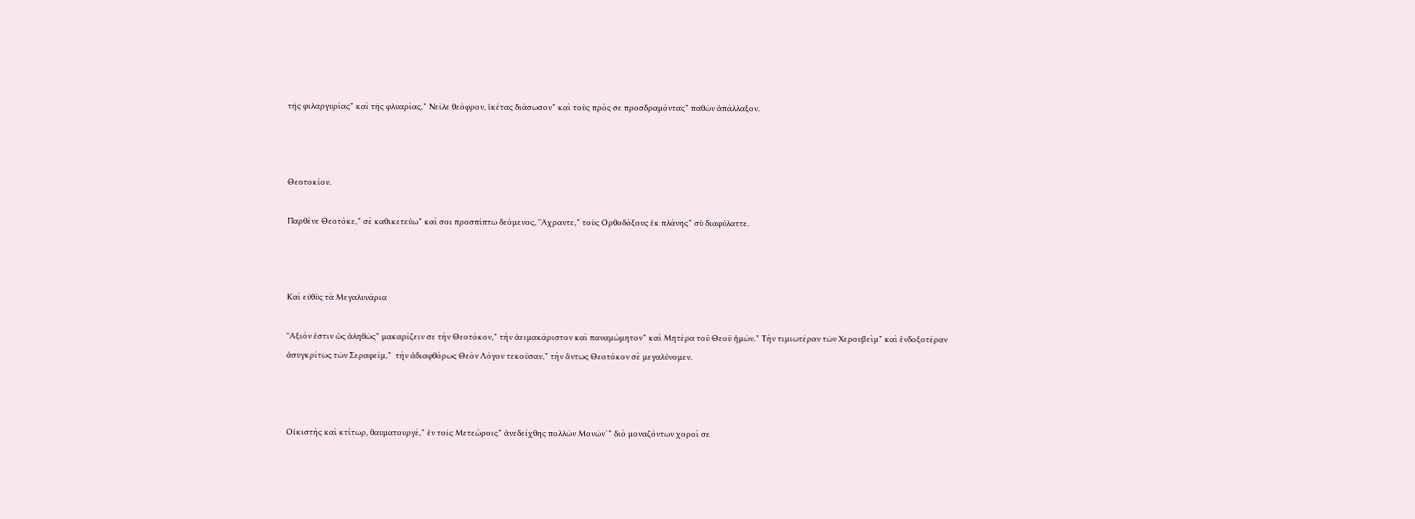τῆς φιλαργυρίας* καὶ τῆς φλυαρίας,* Νεῖλε θεόφρον, ἱκέτας διάσωσον* καὶ τοὺς πρὸς σε προσδραμόντας* παθῶν ἀπάλλαξον.



Θεοτοκίον.

Παρθένε Θεοτόκε,* σὲ καθικετεύω* καὶ σοι προσπίπτω δεόμενος, ῎Αχραντε,* τοὺς Ορθοδόξους ἐκ πλάνης* σὺ διαφύλαττε.



Καὶ εὐθὺς τὰ Μεγαλυνάρια

῎Αξιόν ἐστιν ὡς ἀληθῶς* μακαρίζειν σε τὴν Θεοτόκον,* τὴν ἀειμακάριστον καὶ παναμώμητον* καὶ Μητέρα τοῦ Θεοῦ ἡμῶν.* Τὴν τιμιωτέραν τῶν Χερουβεὶμ* καὶ ἐνδοξοτέραν ἀσυγκρίτως τῶν Σεραφείμ,*  τὴν ἀδιαφθόρως Θεὸν Λόγον τεκοῦσαν,* τὴν ὄντως Θεοτόκον σὲ μεγαλύνομεν.



Οἰκιστὴς καὶ κτίτωρ, θαυματουργέ,* ἐν τοῖς Μετεώροις* ἀνεδείχθης πολλῶν Μονῶν˙* διὸ μοναζόντων χοροὶ σε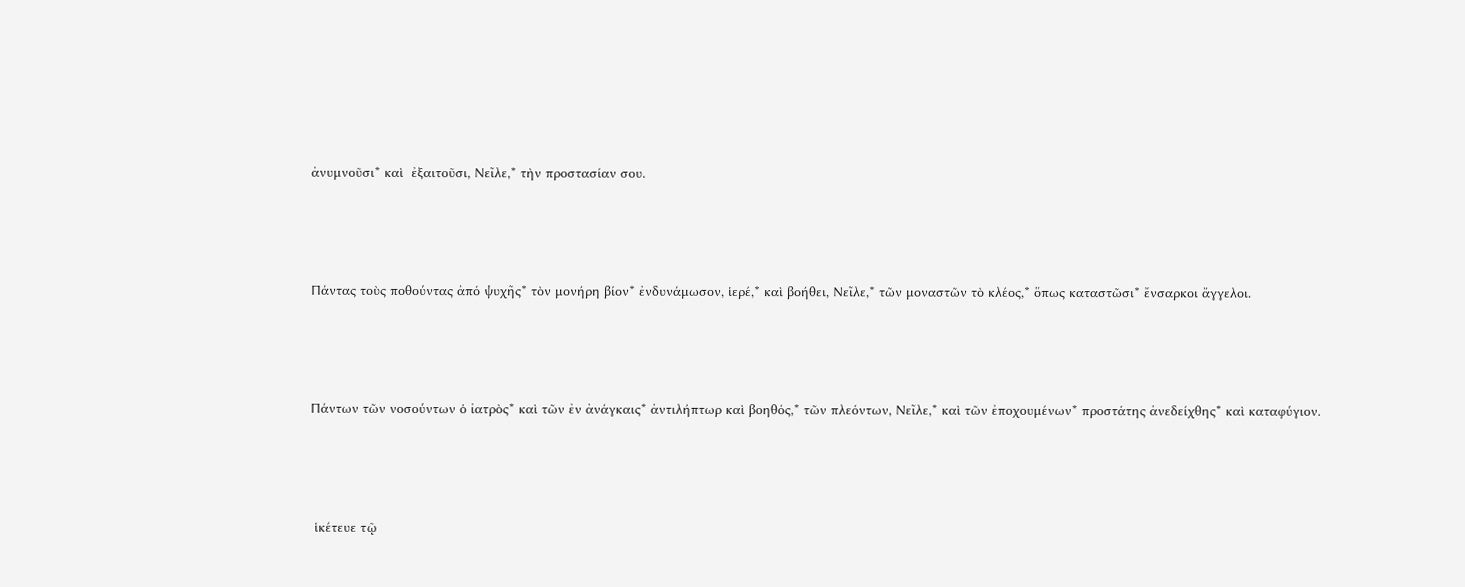ἀνυμνοῦσι* καὶ  ἐξαιτοῦσι, Νεῖλε,* τὴν προστασίαν σου.



Πάντας τοὺς ποθούντας ἀπό ψυχῆς* τὸν μονήρη βίον* ἐνδυνάμωσον, ἱερέ,* καὶ βοήθει, Νεῖλε,* τῶν μοναστῶν τὸ κλέος,* ὅπως καταστῶσι* ἔνσαρκοι ἄγγελοι.



Πάντων τῶν νοσούντων ὁ ἰατρὸς* καὶ τῶν ἐν ἀνάγκαις* ἀντιλήπτωρ καὶ βοηθός,* τῶν πλεόντων, Νεῖλε,* καὶ τῶν ἐποχουμένων* προστάτης ἀνεδείχθης* καὶ καταφύγιον.



 ἱκέτευε τῷ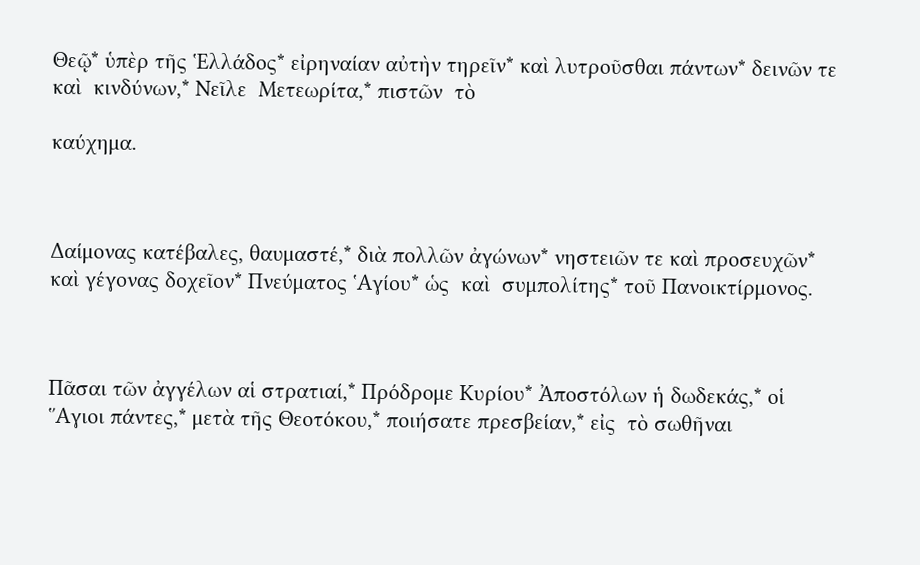Θεῷ* ὑπὲρ τῆς ῾Ελλάδος* εἰρηναίαν αὐτὴν τηρεῖν* καὶ λυτροῦσθαι πάντων* δεινῶν τε  καὶ  κινδύνων,* Νεῖλε  Μετεωρίτα,* πιστῶν  τὸ

καύχημα.



Δαίμονας κατέβαλες, θαυμαστέ,* διὰ πολλῶν ἀγώνων* νηστειῶν τε καὶ προσευχῶν* καὶ γέγονας δοχεῖον* Πνεύματος ῾Αγίου* ὡς  καὶ  συμπολίτης* τοῦ Πανοικτίρμονος.



Πᾶσαι τῶν ἀγγέλων αἱ στρατιαί,* Πρόδρομε Κυρίου* Ἀποστόλων ἡ δωδεκάς,* οἱ ῞Αγιοι πάντες,* μετὰ τῆς Θεοτόκου,* ποιήσατε πρεσβείαν,* εἰς  τὸ σωθῆναι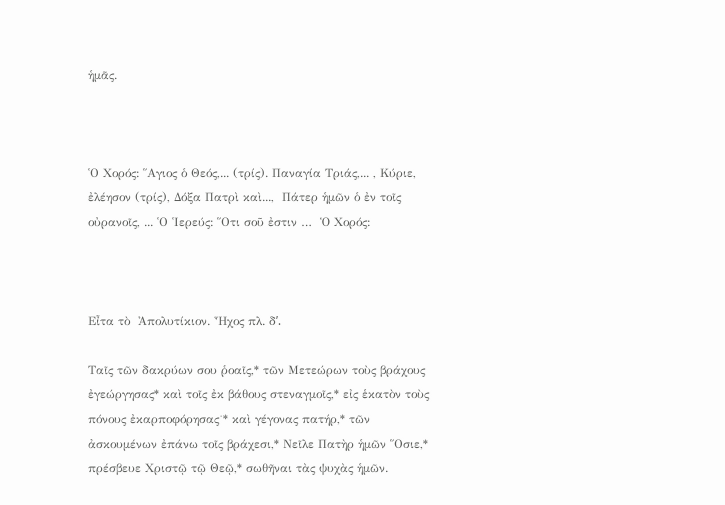ἡμᾶς.



῾Ο Χορός: ῞Αγιος ὁ Θεός,... (τρίς). Παναγία Τριάς,... , Κύριε, ἐλέησον (τρίς), Δόξα Πατρὶ καὶ...,  Πάτερ ἡμῶν ὁ ἐν τοῖς οὐρανοῖς, ... ῾Ο ῾Ιερεύς: ῞Οτι σοῦ ἐστιν …  Ὁ Χορός:



Εἶτα τὸ  Ἀπολυτίκιον. Ἦχος πλ. δʹ.

Ταῖς τῶν δακρύων σου ῥοαῖς,* τῶν Μετεώρων τοὺς βράχους ἐγεώργησας* καὶ τοῖς ἐκ βάθους στεναγμοῖς,* εἰς ἑκατὸν τοὺς πόνους ἐκαρποφόρησας˙* καὶ γέγονας πατήρ,* τῶν ἀσκουμένων ἐπάνω τοῖς βράχεσι,* Νεῖλε Πατὴρ ἡμῶν ῞Οσιε,* πρέσβευε Χριστῷ τῷ Θεῷ,* σωθῆναι τὰς ψυχὰς ἡμῶν.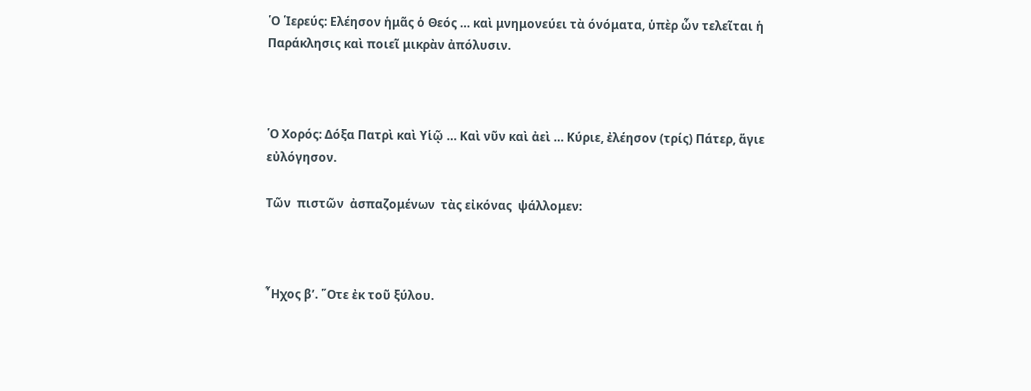῾Ο ῾Ιερεύς: Ελέησον ἡμᾶς ὁ Θεός … καὶ μνημονεύει τὰ όνόματα, ὑπὲρ ὧν τελεῖται ἡ Παράκλησις καὶ ποιεῖ μικρὰν ἀπόλυσιν.



῾Ο Χορός: Δόξα Πατρὶ καὶ Υἱῷ … Καὶ νῦν καὶ ἀεὶ … Κύριε, ἐλέησον (τρίς) Πάτερ, ἅγιε εὐλόγησον.

Τῶν  πιστῶν  ἀσπαζομένων  τὰς εἰκόνας  ψάλλομεν:



῏Ηχος βʹ. ῞Οτε ἐκ τοῦ ξύλου.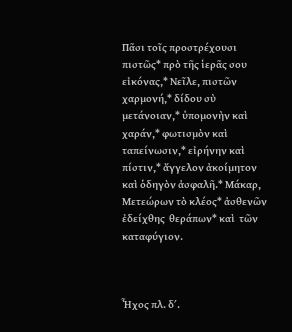Πᾶσι τοῖς προστρέχουσι πιστῶς* πρὸ τῆς ἱερᾶς σου εἰκόνας,* Νεῖλε, πιστῶν χαρμονή,* δίδου σὺ μετάνοιαν,* ὑπομονὴν καὶ χαράν,* φωτισμὸν καὶ ταπείνωσιν,* εἰρήνην καὶ πίστιν,* ἄγγελον ἀκοίμητον καὶ ὁδηγὸν ἀσφαλῆ.* Μάκαρ, Μετεώρων τὸ κλέος* ἀσθενῶν ἐδείχθης  θεράπων* καὶ  τῶν   καταφύγιον.



῏Ηχος πλ. δʹ.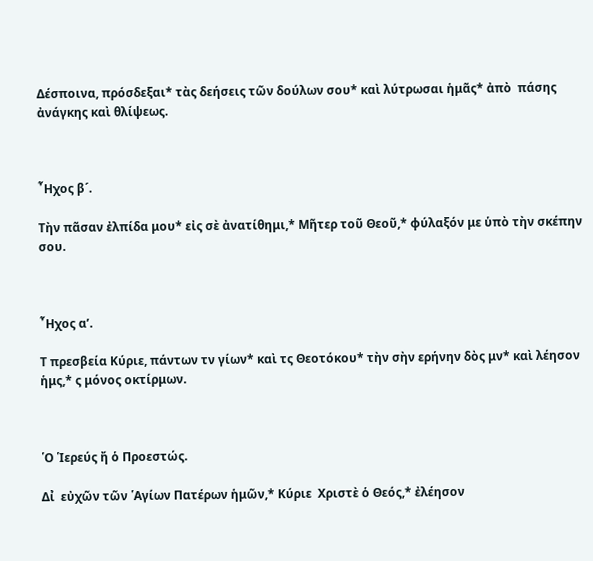Δέσποινα, πρόσδεξαι* τὰς δεήσεις τῶν δούλων σου* καὶ λύτρωσαι ἡμᾶς* ἀπὸ  πάσης ἀνάγκης καὶ θλίψεως.



῏Ηχος β´.

Τὴν πᾶσαν ἐλπίδα μου* εἰς σὲ ἀνατίθημι,* Μῆτερ τοῦ Θεοῦ,* φύλαξόν με ὑπὸ τὴν σκέπην σου.



῏Ηχος αʹ.

Τ πρεσβεία Κύριε, πάντων τν γίων* καὶ τς Θεοτόκου* τὴν σὴν ερήνην δὸς μν* καὶ λέησον ἡμς,* ς μόνος οκτίρμων.



῾Ο ῾Ιερεύς ἤ ὁ Προεστώς.

Δι̉  εὐχῶν τῶν ῾Αγίων Πατέρων ἡμῶν,* Κύριε  Χριστὲ ὁ Θεός,* ἐλέησον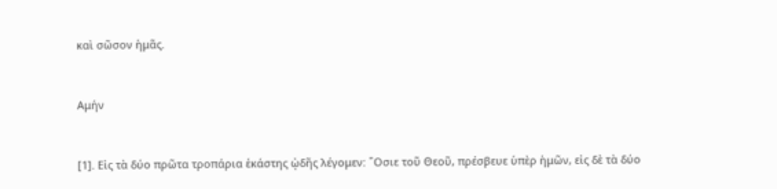καὶ σῶσον ἡμᾶς.



Αμήν



[1]. Εἰς τὰ δύο πρῶτα τροπάρια ἑκάστης ᾠδῆς λέγομεν: ῞Οσιε τοῦ Θεοῦ, πρέσβευε ὑπὲρ ἡμῶν, εἰς δὲ τὰ δύο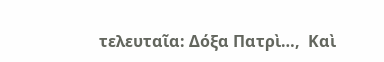τελευταῖα: Δόξα Πατρὶ…,  Καὶ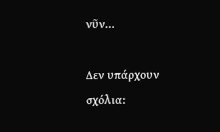νῦν…

Δεν υπάρχουν σχόλια: